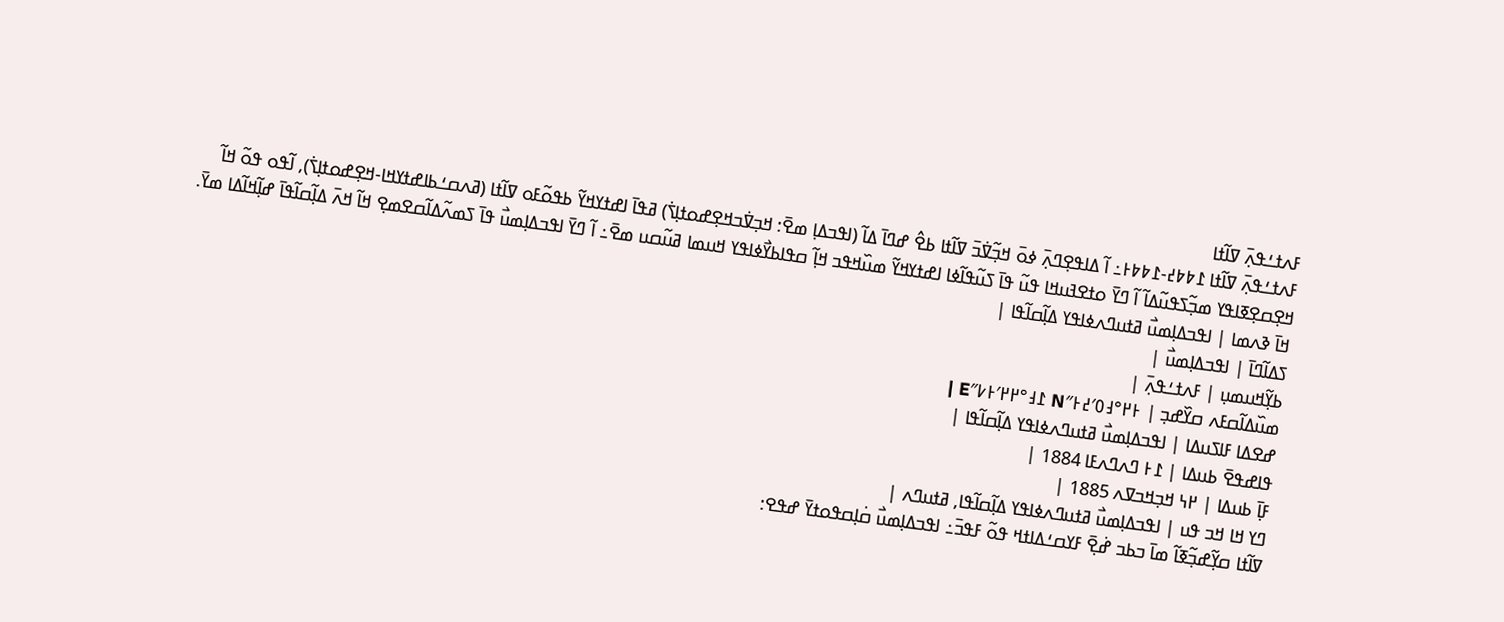ߓߍߙߑߟߍ߲߫ ߜߊ߬ߙߊ
ߓߍߙߑߟߍ߲߫ ߜߊ߬ߙߊ ߁߈߈߄-߁߈߈߅߸ ߊ߬ ߡߊߟߐ߲ߣߍ߲߫ ߦߋ߫ ߞߏ߲߬ߜ߭ߏ߫ ߜߊ߬ߙߊ ߕߐ߮ ߝߣߊ߫ ߡߊ߬ (ߊߟߏߡߊ߲ ߘߐ߫: ߞߏ߲ߜ߭ߏߞߐ߲ߝߋߙߊ߲ߖ߭) ߥߟߊ߫ ߊߝߙߌߞߌ߬ ߕߟߋ߬ߓߋ ߜߊ߬ߙߊ (ߥߍߛߑߕߊߝߙߌߞߊ-ߞߐ߲ߝߋߙߊ߲ߖ߭), ߊ߬ߟߋ ߟߋ߬ ߞߊ߬ ߞߐ߲ߛߐ߲ߧߊߟߌ ߘߏ߲߬ߖߟߎ߬ߡߊ߬ ߊ߬ ߣߌ߫ ߋߙߐߔߎߞߊ ߟߎ߬ ߟߊ߫ ߖߎ߬ߟߊ߬ߦߊ ߊߝߙߌߞߌ߬ ߘߎ߰ߞߟߏ ߞߊ߲߬ ߛߟߊߕߌ߯ߦߊߟߌ ߞߎߘߊ ߥߎ߬ߛߎ ߘߐ߫߸ ߊ߬ ߣߌ߫ ߊߟߏߡߊ߲ߘߎ߯ ߟߊ߫ ߖߘߍ߬ߡߊ߬ߛߐߘߐ߲ ߞߊ߬ ߞߍ߫ ߡߊ߲߬ߛߊ߬ߟߊ߫ ߝߊ߲߬ߞߊ߬ߡߊ ߘߌ߫.
ߞߊ߫ ߢߍߘߊ | ߊߟߏߡߊ߲ߘߎ߯ ߥߙߎߣߍߦߊߟߌ ߡߊ߲߬ߛߊ߬ߟߊ |
ߖߡߊ߬ߣߊ߫ | ߊߟߏߡߊ߲ߘߎ߯ |
ߕߌ߲߬ߞߎߘߎ߲ | ߓߍߙߑߟߍ߲߫ |
ߘߎ߰ߡߊ߬ߛߓߍ ߛߌ߰ߝߏ߲ | ߅߂°߃߀′߄߅″N ߁߃°߂߂′߅߇″E |
ߝߐߡߊ ߓߊߖߎߡߊ | ߊߟߏߡߊ߲ߘߎ߯ ߥߙߎߣߍߦߊߟߌ ߡߊ߲߬ߛߊ߬ߟߊ |
ߟߊߝߟߐ߫ ߕߎߡߊ | ߁߅ ߣߍߣߍߓߊ 1884 |
ߓߊ߲߫ ߕߎߡߊ | ߂߆ ߞߏ߲ߞߏߜߍ 1885 |
ߣߌ ߞߊ ߞߏ ߟߎ | ߊߟߏߡߊ߲ߘߎ߯ ߥߙߎߣߍߦߊߟߌ ߡߊ߲߬ߛߊ߬ߟߊ, ߥߙߎߣߍ |
ߜߊ߬ߙߊ ߛߌ߲߬ߝߏ߲߬ߧߊ߬ ߘߊ߫ ߏߕߏ ߝ߭ߐ߲߫ ߓߌߛߑߡߊߙߞ ߟߋ߬ ߓߟߏ߫߸ ߊߟߏߡߊ߲ߘߎ߯ ߛ߭ߊ߲ߛߟߋߙߌ߫ ߝߟߐ: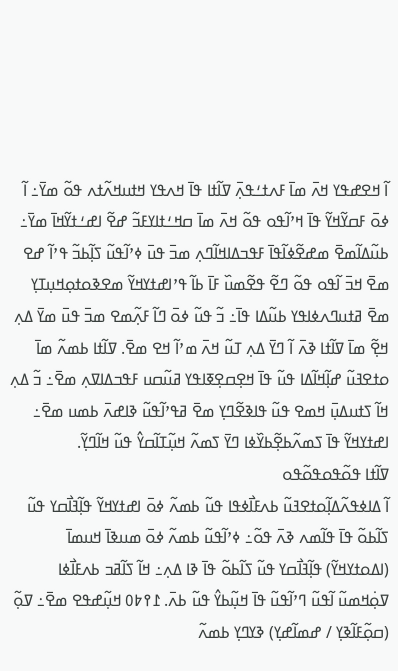ߊ߬ ߞߐߝߟߌ ߞߍ߫ ߘߊ߫ ߓߍߙߑߟߍ߲߫ ߜߊ߬ߙߊ ߟߊ߫ ߞߍߟߌ ߞߙߎߞߍ߬ߙߍ ߟߋ߬ ߘߌ߫߸ ߊ߬ ߦߋ߫ ߓߛߌ߬ߞߌ߬ ߟߊ߫ ߞߴߊ߬ߟߋ ߟߋ߬ ߞߍ߫ ߘߊ߫ ߛߞߑߙߊߌߓߏ߬ ߝߐ߬ ߊߝߑߙߌ߬ߞߊ߫ ߘߌ߫߸ ߕߎ߬ߡߊ߬ߘߐ߫ ߘߝߐ߬ߦߊ߬ߟߊ߫ ߓߟߏߡߊߞߊ߬ߣߍ߲ ߘߏ߫ ߟߎ߫ ߦߴߊ߬ߟߎ߬ ߖߊ߲߬ߕߏ߬ ߟߴߊ߬ ߝߐ ߘߐ߫ ߞߏ߫ ߊ߬ߟߋ ߟߋ߬ ߣߐ߬ ߟߐ߬ߘߎ߰ ߓߊ߫ ߕߊ߬ ߟߴߊߝߙߌߞߌ߬ ߘߐߢߋߙߋ߲ߞߎ߲ߠߌ߲ ߘߐ߫ ߥߙߎߣߍߦߊߟߌ ߕߎ߬ߡߊ ߟߊ߫߸ ߏ߬ ߟߎ߬ ߦߋ߫ ߣߊ߬ ߓߍ߲߬ߘߐ ߘߏ߫ ߟߎ߫ ߘߌ߫ ߡߍ߲ ߞߐ߲߬ ߘߊ߫ ߜߊ߬ߙߊ ߢߍ߫ ߊ߬ ߣߌ߫ ߡߍ߲ ߠߎ߬ ߞߍ߫ ߘߴߊ߬ ߞߐ ߘߐ߫. ߜߊ߬ߙߊ ߕߘߍ߬ ߘߊ߫ ߋߙߐߔߎ߬ ߝߊ߲߬ߞߊ߬ߡߊ ߟߎ߬ ߟߊ߫ ߞߐ߲ߛߐ߲ߧߊߟߌ ߥߎ߬ߛߎ ߓߟߏߡߊߜߍ߲ ߘߐ߫߸ ߏ߬ ߡߍ߲ ߞߊ߬ ߖߙߎߡߎ߲߫ ߞߘߐ ߟߎ߬ ߟߊߢߐ߬ߣߌ߲ ߘߐ߫ ߥߟߴߊ߬ߟߎ߬ ߢߊߝߍ߫ ߕߘߎ ߘߐ߫߸ ߊߝߙߌߞߌ߬ ߟߊ߫ ߖߘߍ߬ߕߐ߲߬ߕߌ߰ߦߊ ߣߌ߫ ߖߘߍ߬ ߞߎ߲߬ߠߊ߬ߛߌ߮ ߟߎ߬ ߞߊ߬ߣߌ߲߬.
ߜߊ߬ߙߊ ߟߋ߬ߟߋߟߋ߬ߟߋ
ߊ߬ ߡߊߦߟߍ߬ߡߊ߲߬ߋߙߐߔߎ߬ ߕߍߓߊ߯ߦߟߊ ߟߎ߬ ߕߘߍ߬ ߦߋ߫ ߊߝߙߌߞߌ߬ ߟߊ߲߬ߔߊ߯ߛߌ ߟߎ߬ ߖߊ߬ߕߋ߬ ߟߊ߫ ߟߊ߬ߘߍ ߢߍ߫ ߟߋ߬߸ ߦߴߊ߬ߟߎ߬ ߕߘߍ߬ ߦߋ߫ ߘߎߢߊ߫ ߞߎߘߊ߫ (ߊߡߋߙߌߞߌ߬) ߟߊ߲߬ߔߊ߯ߛߌ ߟߎ߬ ߖߊ߬ߕߋ߬ ߟߊ߫ ߢߊ ߡߍ߲߸ ߞߊ߬ ߖߊ߬ߥߏ ߕߍߓߊ߯ߦߊ ߜߋ߲߭ߞߘߎ߬ ߊ߬ߟߎ߬ ߣߴߊ߬ߟߎ߬ ߟߊ߫ ߞߎ߲߬ߕߌ߮ ߟߎ߬ ߕߍ߫. ߁߉߈߀ ߞߎ߲߬ߝߟߐ ߘߐ߫߸ ߜߋ߲߬ (ߛߋ߲߬ߓߊ߬ߢߌ߲ / ߝߘߊ߬ߝߌ߲) ߢߌߣߌ߲ ߕߘߍ߬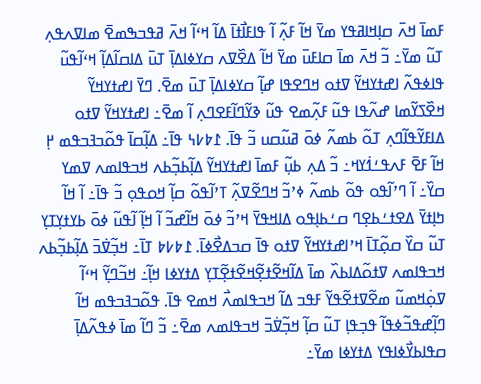ߓߘߊ߫ ߞߍ߫ ߛߊ߲ߞߊߥߟߌ ߘߌ߫ ߞߊ߬ ߓߍ߲߬ ߊ߬ ߟߊߓߊ߯ߙߊ߫ ߡߊ߬ ߞߵߊ߬ ߞߍ߫ ߥߟߏߒߘߐ߫ ߘߊߜߍߟߍ߲ ߠߎ߬ ߘߌ߫߸ ߏ߬ ߞߍ߫ ߘߊ߫ ߛߊߓߎ߫ ߘߌ߫ ߞߊ߬ ߡߐ߰ߜߍ ߛߌߦߊߡߊ߲߫ ߠߎ߫ ߡߊߛߊ߬ߡߊ߲߬ ߞߵߊ߬ߟߎ߬ ߟߊߦߟߍ߬ ߊߝߙߌߞߌ߬ ߜߙߋ ߞߣߐߟߊ ߝߊ߲߬ ߛߌߦߊߡߊ߲߫ ߠߎ߫ ߘߐ߫. ߣߌ߫ ߊߝߙߌߞߌ߬ ߞߐ߰ߖߌ߬ߘߊ ߝߍ߬ߟߊ ߟߎ߬ ߓߍ߲߬ߘߐ ߟߎ߬ ߢߌ߬ߣߊ߬ߓߐߣߍ߲ ߊ߬ ߘߐ߫߸ ߊߝߙߌߞߌ߬ ߜߙߋ ߡߊߓߌ߬ߟߊ߬ߣߍ߲ ߠߋ߬ ߕߘߍ߬ ߦߋ߫ ߥߎ߬ߛߎ ߏ߬ ߟߊ߫. ߁߈߇߆ ߟߊ߫߸ ߡߊ߲߬ߛߊ߫ ߟߋ߬ߏߔߏߟߘ ߂߲ ߞߊ߬ ߓߐ߫ ߓߍߟߑߗ߭ߌߞ߸ ߏ߬ ߡߍ߲ ߕߎ߲߬ ߓߘߊ߫ ߊߝߙߌߞߌ߬ ߡߊ߲߬ߕߏ߲߬ߕߍ ߞߏߟߊߘߍ ߜߘߌ ߛߌ߰߸ ߊ߬ ߣߴߊ߬ߟߋ ߟߋ߬ ߕߘߍ߬ ߦߴߏ߬ ߞߣߐ߬ߜߍ߲߬ ߠߴߊ߬ߟߋ߬ ߛߊ߲߬ ߞߋߟߋ߲ ߏ߬ ߟߊ߫߸ ߊ߬ ߞߊ߬ ߤߊ߲ߙߌ߫ ߡߐߙߑߕߐ߲ߣ ߛߑߕߊ߲ߟߋ ߡߊߞߟߌ߫ ߞߴߏ߬ ߦߋ߫ ߞߊ߬ߝߏ߬ ߊ߬ ߞߊ߲߬ ߊ߬ߟߎ߬ ߦߋ߫ ߕߌߙߌ߲ߠߌ߲ ߠߎ߬ ߛߌ߰ ߛߋ߲߬ߠߊ߫ ߞߴߊߝߙߌߞߌ߬ ߜߙߋ ߟߊ߫ ߛߏߡߐ߯ߦߊ߫. ߁߈߇߈ ߠߊ߫߸ ߞߏ߲߬ߜ߭ߏ߫ ߡߊ߲߬ߕߏ߲߬ߕߍ ߞߏߟߊߘߍ ߜߙߋ߬ߡߊߕߍ߰ ߘߊ߫ ߡߊ߬ߞߐ߬ߙߐ߲߬ߞߐ߬ߙߐ߲߬ߠߌ߲ ߡߙߌߦߊ ߞߊ߲߬߸ ߞߏ߬ߣߌ߲߬ ߞߵߊ߬ ߜߋ߲߭ߞߘߎ߬ ߘߐ߬ߜߙߐ߬ߟߌ߬ ߓߟߏ ߡߊ߬ ߞߏߟߊߘߍ߯ ߞߘߐ ߟߊ߫. ߟߋ߬ߏߔߏߟߘ ߞߊ߬ ߣߊ߲߬ߝߟߏ߬ߦߟߊ߬ ߟߏ߲ߟߊ߲ ߠߎ߬ ߛߊ߲߬ ߞߏ߲߬ߜ߭ߏ߫ ߞߏߟߊߘߍ ߘߐ߫߸ ߏ߬ ߣߊ߬ ߘߊ߫ ߦߟߍ߬ߡߊ߲߫ ߛߟߊߕߌ߯ߦߊߟߌ ߡߙߌߦߊ ߘߌ߫߸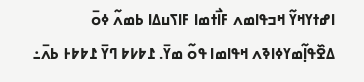ߊߝߙߌߞߌ߬ ߞߏߟߊߘߍ ߓߊ߯ߙߘߊ ߓߊߖߎߡߊ ߕߘߍ߬ ߦߋ߫ ߡߐ߰ߟߊ߲߬ߘߌߦߊߢߍ ߞߟߊߘߊ ߟߋ߬ ߘߌ߫. ߁߈߇߈ ߣߌ߫ ߁߈߈߅ ߕߍ߫߸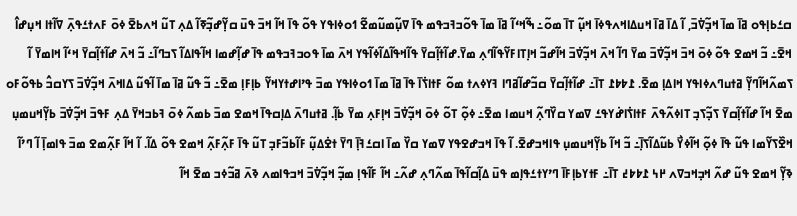ߛߑߕߊ߲ߟߋ ߥߊ߫ ߘߊ߫ ߞߏ߲߬ߜ߭ߏ߫, ߊ߬ ߡߊ߫ ߥߊ߫ ߞߎߡߊߞߍߟߦߊ߫ ߞߎ߲߬ ߠߊ߫ ߘߋ߬߸ ߒ߬ߞߵߊ߬ ߥߊ߫ ߘߊ߫ ߟߋ߬ߏߔߏߟߘ ߟߊ߫ ߜߎ߲߬ߘߎ߬ߘߐ߬ ߗߋߦߊߟߌ ߟߋ߬ ߟߊ߫ ߞߊ߬ ߞߏ߫ ߟߎ߫ ߛߌ߲߬ߝߏ߲߬ߧߊ߬ ߡߍ߲ ߠߎ߬ ߞߍߕߐ߫ ߦߋ߫ ߓߍߙߑߟߍ߲߫ ߜߊ߬ߙߊ ߞߎ߲ߝߊ߮ ߞߐ߫߸ ߏ߬ ߞߘߐ ߟߋ߬ ߦߋ߫ ߞߏ߫ ߞߏ߲߬ߜ߭ߏ߫ ߘߌ߫ ߣߊ߬ ߞߍ߫ ߞߏ߲߬ߜ߭ߏ߫ ߞߊ߬ߝߏ߬ ߞߊ߲ߠߊߓߌ߬ߟߊ߬ߣߍ߲ ߘߌ߫.ߝߊ߬ߙߊ߲߬ߛߌ߫ ߟߊ߬ߞߟߊ߬ߡߊ߬ߦߊ߬ߟߌ ߞߍ߫ ߘߊ߫ ߟߋߏߔߏߟߘ ߟߊ߫ ߝߊ߲߬ߝߘߊ ߞߊ߬ߟߊߡߊ߬ ߖߏߣߊ߬߸ ߏ߬ ߞߍ߫ ߝߊ߬ߙߊ߲߬ߛߌ߫ ߞߵߊ߬ ߞߊߘߌ߫ ߊ߬ ߖߘߍ߬ߞߊ߬ߣߌ߲߬ ߥߙߎߣߍߦߊߟߌ ߞߊߡߊ߲ ߘߐ߫. ߁߈߈߁ ߠߊ߫߸ ߝߊ߬ߙߊ߲߬ߛߌ߫ ߛߏ߬ߝߊ߬ߥߣߊ ߔߌߦߍߙ ߘߋ߬ ߓߙߊߖ߭ߊ߫ ߟߊ߫ ߥߊ߫ ߘߊ߫ ߗߋߦߊߟߌ ߘߏ߫ ߟߴߊߝߙߌߞߌ߬ ߕߊ߲ߓߊ߲ ߘߐ߫߸ ߏ߬ ߟߎ߬ ߥߊ߫ ߘߊ߫ ߊ߬ߟߎ߬ ߡߊߞߍ߫ ߞߏ߲߬ߜ߭ߏ߫ ߖߌߛߏ߮ ߕߟߋ߬ߓߋ ߘߐ߫ ߞߊ߬ ߝߊ߬ߙߊ߲߬ߛߌ߫ ߖߏ߲߬ߖߏ߲ ߠߊߦߍ߬ߟߍ߫ ߓߙߊߖ߭ߊߝ߭ߌߟߑ ߜߘߌ ߛߌ߰ߣߍ߲߬ ߞߎߘߊ ߘߐ߫߸ ߦߋ߲߬ ߠߋ߬ ߦߋ߫ ߞߏ߲߬ߜ߭ߏ߫ ߞߊ߲ߓߍ߲ ߘߌ߫ ߕߊ߲߬. ߥߙߎߣߍ߫ ߡߊ߲ߛߟߊ߫ ߞߘߐ ߘߏ߫ ߕߘߍ߬ ߦߋ߫ ߔߕߏߞߌ߫ ߡߍ߲ ߓߟߏ߫ ߞߏ߲߬ߜ߭ߏ߫ ߕߌ߲߬ߞߎߘߎ߲ ߞߐ߰ߖߌ߬ߘߊ ߟߎ߬ ߟߊ߫ ߦߋ߲߬ ߞߊ߬ߦߌ߯ ߕߎ߬ߡߊ߬ߖߊ߲߫߸ ߏ߬ ߞߊ߬ ߕߌ߲߬ߞߎߘߎ߲ ߟߊߞߏߝߐ߫. ߊ߬ ߟߊ߫ ߞߏߝߐߟߌ ߜߘߌ ߛߌ߰ ߘߊ߫ ߊߛߑߔߊ߲߫ ߣߌ߫ ߙߐ߭ߡߎ߲߬ ߓߊ߬ߕߏ߬ߓߏ߲ ߠߎ߬ ߟߊ߫ ߓߍ߲߬ߓߍ߲߬ ߞߘߐ ߟߋ߬ ߡߊ߬. ߊ߬ ߞߊ߬ ߓߍ߲߬ߘߐ ߘߏ߫ ߟߊߘߊ߲߫ ߊ߬ ߣߴߊ߬ ߢߌ߲߬ ߞߘߐ ߟߎ߬ ߝߍ߬ ߞߏ߲ߞߏߜߍ ߂߆ ߁߈߈߄ ߠߊ߫߸ ߓߙߌߕߊ߲ߓߊ߫ ߣߴߌߙߑߟߊ߲ߘ ߟߎ߫ ߡߊ߲߬ߛߊ߬ߟߊ߫ ߘߍ߬ߣߍ߲ ߝߍ߬߸ ߞߊ߬ ߓߊ߬ߟߊ߲ ߘߏ߲߬ ߞߏ߲߬ߜ߭ߏ߫ ߞߏߟߊߘߍ ߢߍ߫ ߥߏ߬ߦߏ ߘߐ߫ ߞߊ߬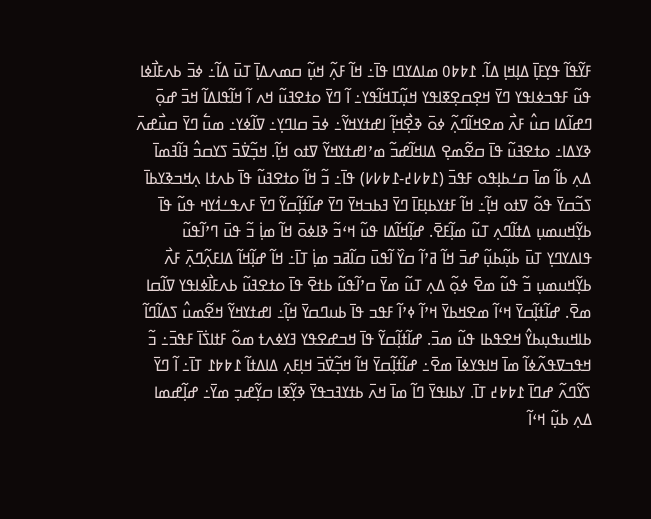ߓߌ߬ߟߊ߬ ߟߌ߲ߓߊ߲߫ ߡߊ߲ߞߊ߲ ߡߊ߬. ߁߈߈߀ ߘߊߡߌߣߊ ߟߊ߫߸ ߞߊ߬ ߓߍ߲߬ ߞߎ߲߬ ߛߘߍߡߊ߲߫ ߠߎ߫ ߡߊ߬߸ ߦߏ߫ ߕߍߓߊ߯ߦߊ ߟߎ߬ ߓߟߏߦߊߟߌ ߣߌ߫ ߞߐ߲ߛߐ߲ߧߊߟߌ ߞߎ߲߬ߠߞߊ߬ߟߌ߸ ߊ߬ ߣߌ߫ ߋߙߐߔߎ߬ ߞߍ ߊ߬ ߞߊ߬ߟߊߡߊ߬ ߞߏ߫ ߝߋ߲߫ ߣߝߊ߬ߡߊ ߛߎ߮ ߓߍ߯ ߘߐߞߊ߬ߣߍ߲߬ ߦߋ߫ ߢߐ߲߯ߞߊ߲߬ ߊߝߙߌߞߌ߬߸ ߦߏ߫ ߛߊߣߌ߲߸ ߜߊ߬ߦߌ߸ ߘߎ߱ ߣߌ߫ ߛߎ߯ߝߍ߫ ߢߌߡߊ߸ ߋߙߐߔߎ߬ ߟߊ߫ ߛߐ߬ߘߐ߲ ߡߊߞߊ߬ߝߏ߬ ߘߴߊߝߙߌߞߌ߬ ߜߙߋ ߞߊ߲߬. ߞߏ߲߬ߜ߭ߏ߫ ߖߌߛߏ߮ ߔߊ߬ߔߘߊ߫ ߡߍ߲ ߕߊ߬ ߘߊ߫ ߛߑߕߊ߲ߟߋ ߓߟߏ߫ (߁߈߇߄-߁߈߇߇) ߟߊ߫߸ ߏ߬ ߞߊ߬ ߋߙߐߔߎ߬ ߟߊ߫ ߕߍߙߊ ߍ߲ߞߏߢߌߕߊ߫ ߖߏ߬ߛߌ߫ ߟߋ߬ ߜߙߋ ߞߊ߲߬߸ ߞߊ߬ ߓߙߌߕߊ߲ߓߊ߫ ߣߌ߫ ߔߕߏߞߌ߫ ߣߌ߫ ߝߊ߬ߙߊ߲߬ߛߌ߬ ߣߌ߫ ߓߍߟߑߗ߭ߌߞ ߟߎ߬ ߟߊ߫ ߕߌ߲߬ߞߎߘߎ߲ ߡߙߊ߬ߣߍ߲ ߠߎ߬ ߘߊ߲߬ߓߐ߫. ߝߊ߲߬ߞߊ߬ߡߊ ߟߎ߬ ߞߵߏ߬ ߢߊߦߋ߫ ߞߊ߬ ߘߊ߲߭ ߏ߬ ߟߎ߫ ߣߴߊ߬ߟߎ߬ ߟߊߡߌߣߌ߲ ߠߎ߫ ߕߎ߲߬ߕߎ߲߬ ߝߏ߫ ߞߊ߬ ߥߴߊ߬ ߛߌ߰ ߊ߬ߟߎ߫ ߛߊ߬ߥߏ ߘߊ߲߭ ߠߊ߫߸ ߞߊ߬ ߝߊ߲߬ߞߊ߬ ߡߊߓߍ߲߬ߣߍ߲߫ ߓߍ߯ ߕߌ߲߬ߞߎߘߎ߲ ߏ߬ ߟߎ߬ ߘߐ߫ ߦߋ߲߬ ߡߍ߲ ߠߎ߬ ߘߌ߫ ߛߴߊ߬ߟߎ߬ ߕߙߐ߫ ߟߊ߫ ߋߙߐߔߎ߬ ߕߍߓߊ߯ߦߊߟߌ ߜߊ߬ߛߊ ߘߐ߫. ߝߊ߬ߙߊ߲߬ߛߌ߫ ߞߵߊ߬ ߘߐߞߕߌ߫ ߞߴߊ߬ ߦߴߊ߬ ߓߟߏ ߟߊ߫ ߕߎߣߛߌ߫ ߞߊ߲߬߸ ߊߝߙߌߞߌ߬ ߞߐ߬ߘߎ߮ ߖߡߊ߬ߣߊ߬ ߕߊߞߎߟߎ߲ߕߌ߮ ߞߐߟߕߊ ߟߎ߬ ߘߏ߫. ߝߊ߬ߙߊ߲߬ߛߌ߬ ߟߊ߫ ߞߏߝߐߟߌ ߔߌߦߍߙ ߘߋ߬ ߓߙߊߖ߭ߊ߫ ߓߟߏ߫߸ ߏ߬ ߞߟߏߜߟߍ߬ߦߊ߬ ߘߊ߫ ߞߊߟߌߦߊ߫ ߘߐ߫߸ ߝߊ߬ߙߊ߲߬ߛߌ߫ ߞߊ߬ ߞߏ߲߬ߜ߭ߏ߫ ߞߊ߲ߓߍ߲ ߡߊߡߙߊ߬ ߁߈߈߁ ߠߊ߫߸ ߊ߬ ߣߌ߫ ߖߌ߬ߣߍ߬ ߝߣߊ߫ ߁߈߈߄ ߠߊ߫. ߌߕߊߟߌ߫ ߣߊ߬ ߘߊ߫ ߞߍ߫ ߕߙߌߔߏߟߌ߫ ߢߌ߲߬ߧߊ ߛߌ߲߬ߝߏ߲ ߘߌ߫߸ ߝߊ߲߬ߝߘߊ ߡߍ߲ ߕߎ߲߬ ߞߵߊ߬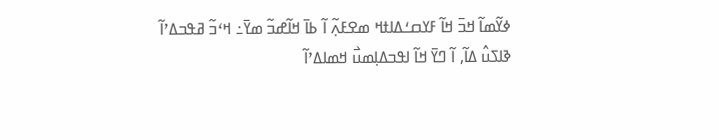ߦߌ߬ߘߊ߬ ߞߏ߫ ߞߊ߬ ߓߌߛߑߡߊߙߞ ߘߐߓߍ߲߬ ߊ߬ ߕߊ߫ ߞߊ߬ߝߏ߬ ߘߌ߫߸ ߞߵߏ߬ ߥߟߏߡߴߊ߬ ߢߊߖߎ߮ ߡߊ߬, ߊ߬ ߣߌ߫ ߞߊ߬ ߊߟߏߡߊ߲ߘߎ߯ ߞߘߊߡߴߊ߬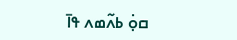ߛߋ߲߭ ߕߍ߬ߘߍ ߟߊ߫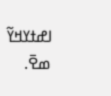ߊߝߙߌߞߌ߬ ߘߐ߫.